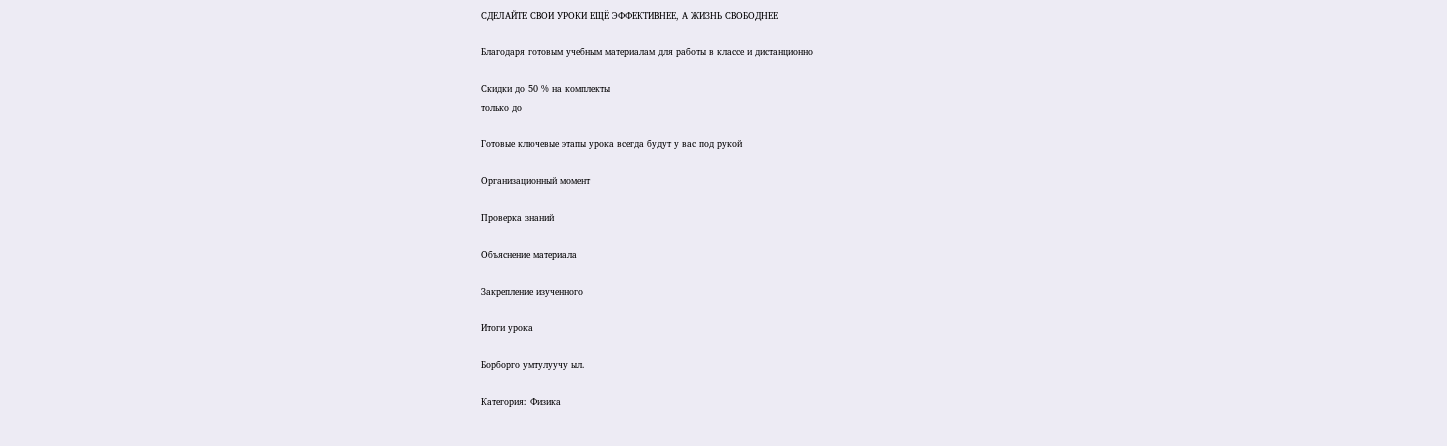СДЕЛАЙТЕ СВОИ УРОКИ ЕЩЁ ЭФФЕКТИВНЕЕ, А ЖИЗНЬ СВОБОДНЕЕ

Благодаря готовым учебным материалам для работы в классе и дистанционно

Скидки до 50 % на комплекты
только до

Готовые ключевые этапы урока всегда будут у вас под рукой

Организационный момент

Проверка знаний

Объяснение материала

Закрепление изученного

Итоги урока

Борборго умтулуучу ыл.

Категория: Физика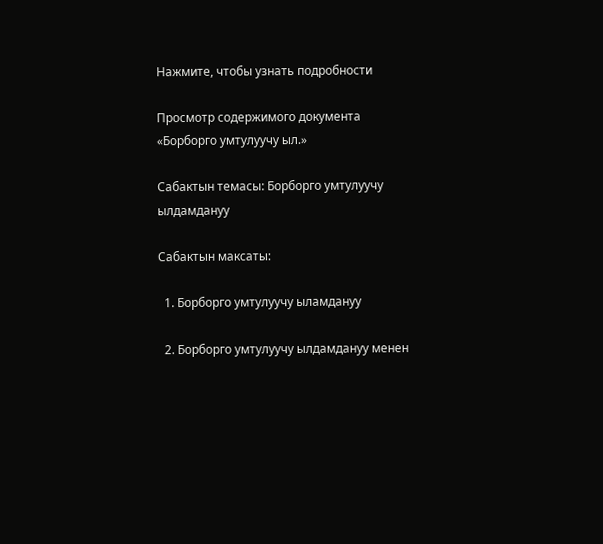Нажмите, чтобы узнать подробности

Просмотр содержимого документа
«Борборго умтулуучу ыл.»

Сабактын темасы: Борборго умтулуучу ылдамдануу

Сабактын максаты:

  1. Борборго умтулуучу ыламдануу

  2. Борборго умтулуучу ылдамдануу менен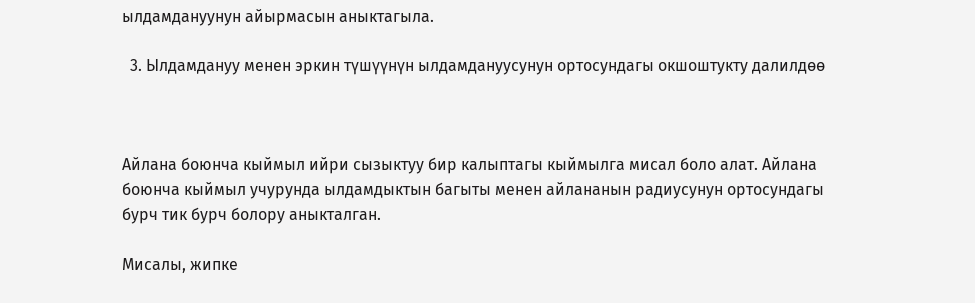ылдамдануунун айырмасын аныктагыла.

  3. Ылдамдануу менен эркин түшүүнүн ылдамдануусунун ортосундагы окшоштукту далилдөө



Айлана боюнча кыймыл ийри сызыктуу бир калыптагы кыймылга мисал боло алат. Айлана боюнча кыймыл учурунда ылдамдыктын багыты менен айлананын радиусунун ортосундагы бурч тик бурч болору аныкталган.

Мисалы, жипке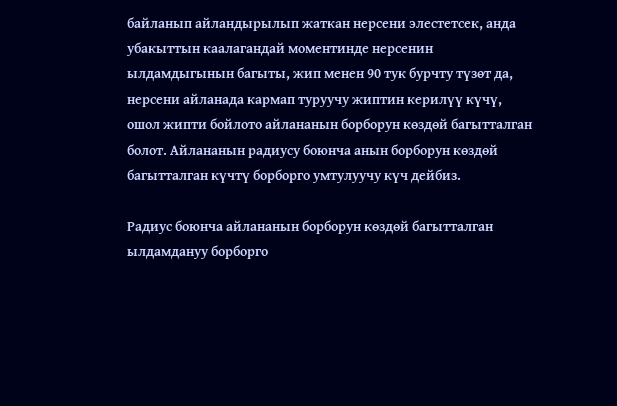байланып айландырылып жаткан нерсени элестетсек, анда убакыттын каалагандай моментинде нерсенин ылдамдыгынын багыты, жип менен 90 тук бурчту түзөт да, нерсени айланада кармап туруучу жиптин керилүү күчү, ошол жипти бойлото айлананын борборун көздөй багытталган болот. Айлананын радиусу боюнча анын борборун көздөй багытталган күчтү борборго умтулуучу күч дейбиз.

Радиус боюнча айлананын борборун көздөй багытталган ылдамдануу борборго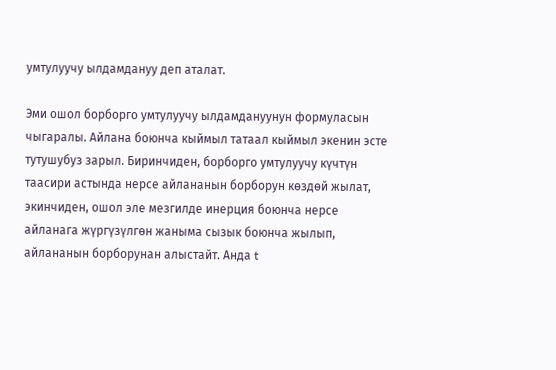умтулуучу ылдамдануу деп аталат.

Эми ошол борборго умтулуучу ылдамдануунун формуласын чыгаралы. Айлана боюнча кыймыл татаал кыймыл экенин эсте тутушубуз зарыл. Биринчиден, борборго умтулуучу күчтүн таасири астында нерсе айлананын борборун көздөй жылат, экинчиден, ошол эле мезгилде инерция боюнча нерсе айланага жүргүзүлгөн жаныма сызык боюнча жылып, айлананын борборунан алыстайт. Анда t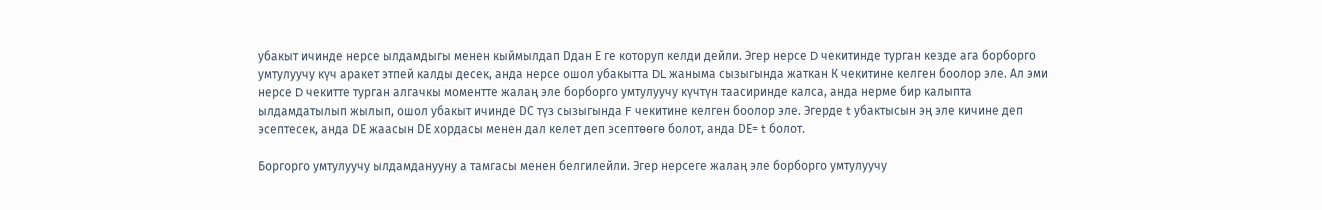убакыт ичинде нерсе ылдамдыгы менен кыймылдап Dдан Е ге которуп келди дейли. Эгер нерсе D чекитинде турган кезде ага борборго умтулуучу күч аракет этпей калды десек, анда нерсе ошол убакытта DL жаныма сызыгында жаткан К чекитине келген боолор эле. Ал эми нерсе D чекитте турган алгачкы моментте жалаң эле борборго умтулуучу күчтүн таасиринде калса, анда нерме бир калыпта ылдамдатылып жылып, ошол убакыт ичинде DС түз сызыгында F чекитине келген боолор эле. Эгерде t убактысын эң эле кичине деп эсептесек, анда DЕ жаасын DЕ хордасы менен дал келет деп эсептөөгө болот, анда DЕ= t болот.

Боргорго умтулуучу ылдамданууну а тамгасы менен белгилейли. Эгер нерсеге жалаң эле борборго умтулуучу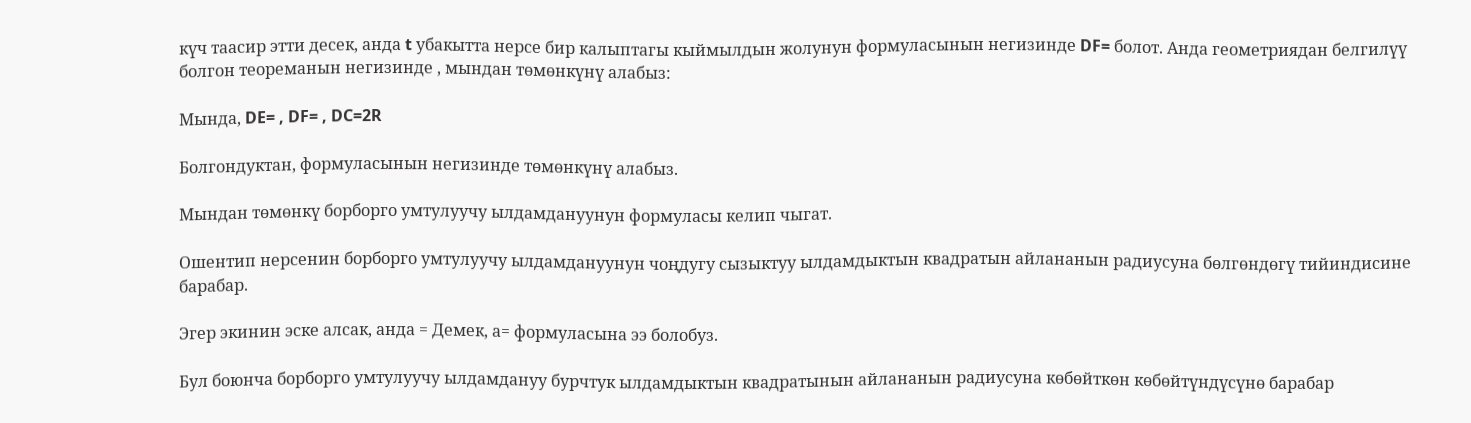күч таасир этти десек, анда t убакытта нерсе бир калыптагы кыймылдын жолунун формуласынын негизинде DF= болот. Анда геометриядан белгилүү болгон теореманын негизинде , мындан төмөнкүнү алабыз:

Мында, DE= , DF= , DC=2R

Болгондуктан, формуласынын негизинде төмөнкүнү алабыз.

Мындан төмөнкү борборго умтулуучу ылдамдануунун формуласы келип чыгат.

Ошентип нерсенин борборго умтулуучу ылдамдануунун чоңдугу сызыктуу ылдамдыктын квадратын айлананын радиусуна бөлгөндөгү тийиндисине барабар.

Эгер экинин эске алсак, анда = Демек, а= формуласына ээ болобуз.

Бул боюнча борборго умтулуучу ылдамдануу бурчтук ылдамдыктын квадратынын айлананын радиусуна көбөйткөн көбөйтүндүсүнө барабар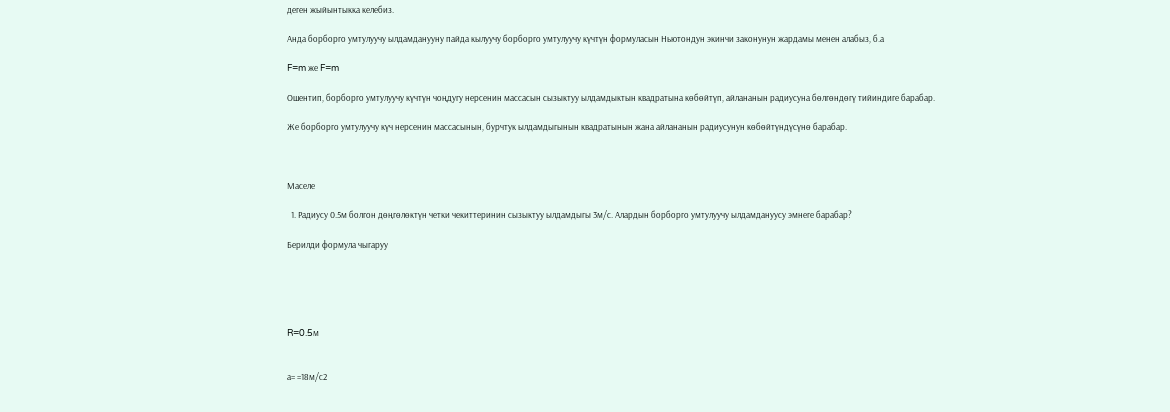деген жыйынтыкка келебиз.

Анда борборго умтулуучу ылдамданууну пайда кылуучу борборго умтулуучу күчтүн формуласын Ньютондун экинчи законунун жардамы менен алабыз, б.а

F=m же F=m

Ошентип, борборго умтулуучу күчтүн чоңдугу нерсенин массасын сызыктуу ылдамдыктын квадратына көбөйтүп, айлананын радиусуна бөлгөндөгү тийиндиге барабар.

Же борборго умтулуучу күч нерсенин массасынын, бурчтук ылдамдыгынын квадратынын жана айлананын радиусунун көбөйтүндүсүнө барабар.



Маселе

  1. Радиусу 0.5м болгон дөңгөлөктүн четки чекиттеринин сызыктуу ылдамдыгы 3м/с. Алардын борборго умтулуучу ылдамдануусу эмнеге барабар?

Берилди формула чыгаруу





R=0.5м


а= =18м/с2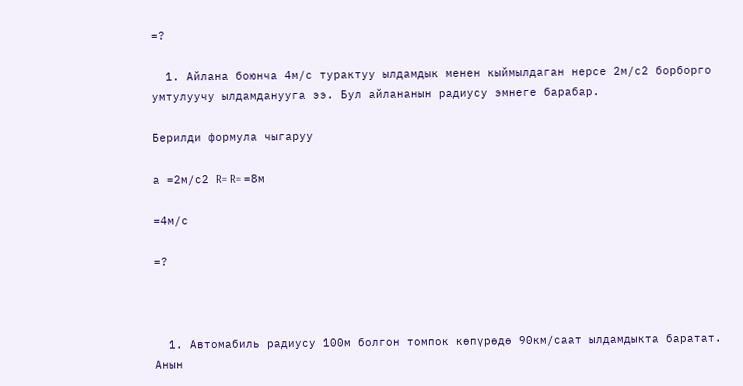=?

  1. Айлана боюнча 4м/с турактуу ылдамдык менен кыймылдаган нерсе 2м/с2 борборго умтулуучу ылдамданууга ээ. Бул айлананын радиусу эмнеге барабар.

Берилди формула чыгаруу

а =2м/с2 R= R= =8м

=4м/с

=?



  1. Автомабиль радиусу 100м болгон томпок көпүрөдө 90км/саат ылдамдыкта баратат. Анын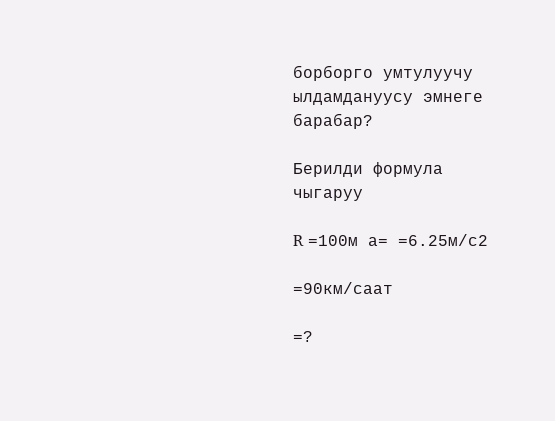борборго умтулуучу ылдамдануусу эмнеге барабар?

Берилди формула чыгаруу

R =100м а= =6.25м/с2

=90км/саат

=?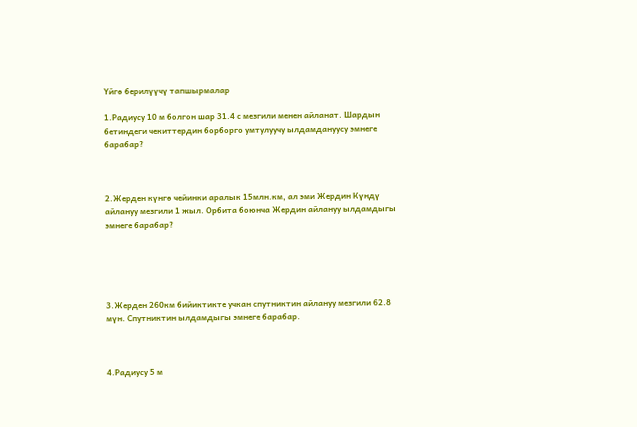Үйгө берилүүчү тапшырмалар

1.Радиусу 10 м болгон шар 31.4 с мезгили менен айланат. Шардын бетиндеги чекиттердин борборго умтулуучу ылдамдануусу эмнеге барабар?



2.Жерден күнгө чейинки аралык 15млн.км, ал эми Жердин Күндү айлануу мезгили 1 жыл. Орбита боюнча Жердин айлануу ылдамдыгы эмнеге барабар?





3.Жерден 260км бийиктикте учкан спутниктин айлануу мезгили 62.8 мүн. Спутниктин ылдамдыгы эмнеге барабар.



4.Радиусу 5 м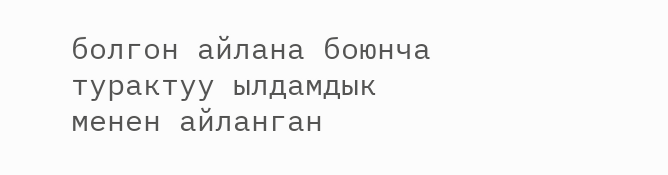болгон айлана боюнча турактуу ылдамдык менен айланган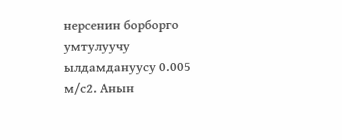нерсенин борборго умтулуучу ылдамдануусу 0.005 м/с2. Анын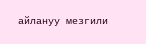айлануу мезгили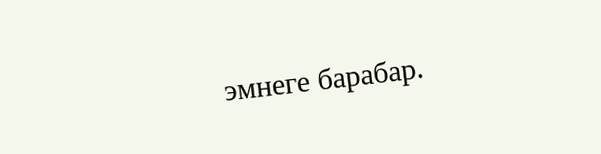эмнеге барабар.